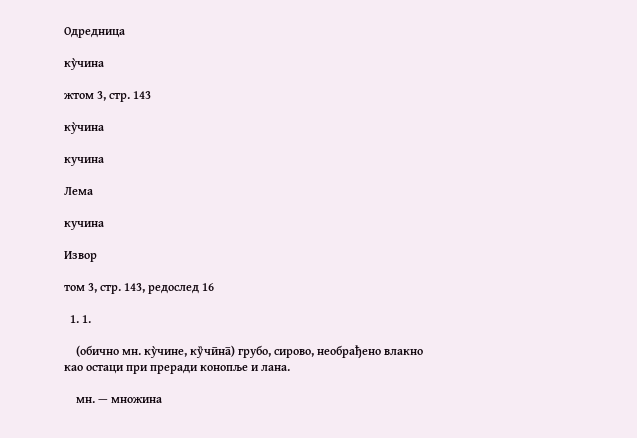Одредница

ку̀чина

жтом 3, стр. 143

ку̀чина

кучина

Лема

кучина

Извор

том 3, стр. 143, редослед 16

  1. 1.

    (обично мн. ку̀чине, ку̏чӣна̄) грубо, сирово, необрађено влакно као остаци при преради конопље и лана.

    мн. — множина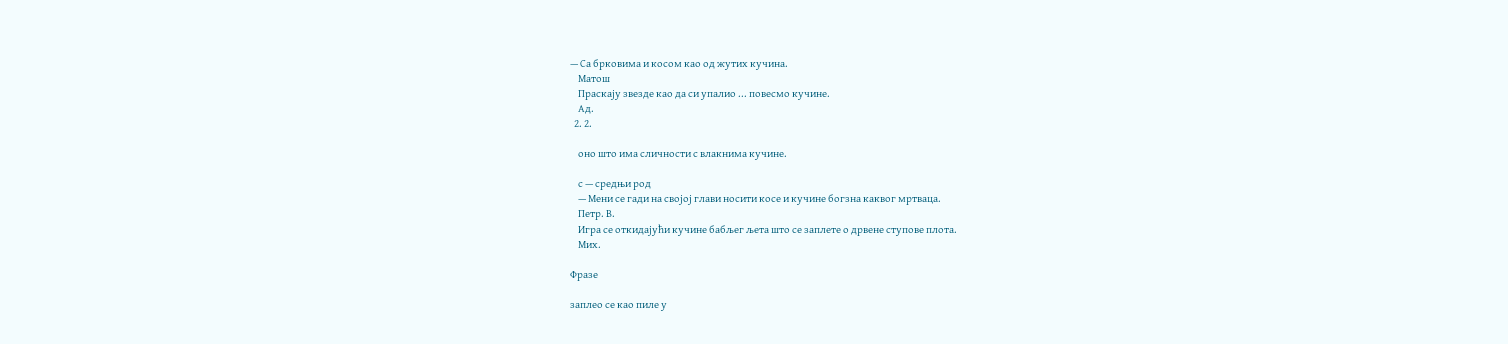— Са брковима и косом као од жутих кучина.
    Матош
    Праскају звезде као да си упалио ... повесмо кучине.
    Ад.
  2. 2.

    оно што има сличности с влакнима кучине.

    с — средњи род
    — Мени се гади на својој глави носити косе и кучине богзна каквог мртваца.
    Петр. В.
    Игра се откидајући кучине бабљег љета што се заплете о дрвене ступове плота.
    Мих.

Фразе

заплео се као пиле у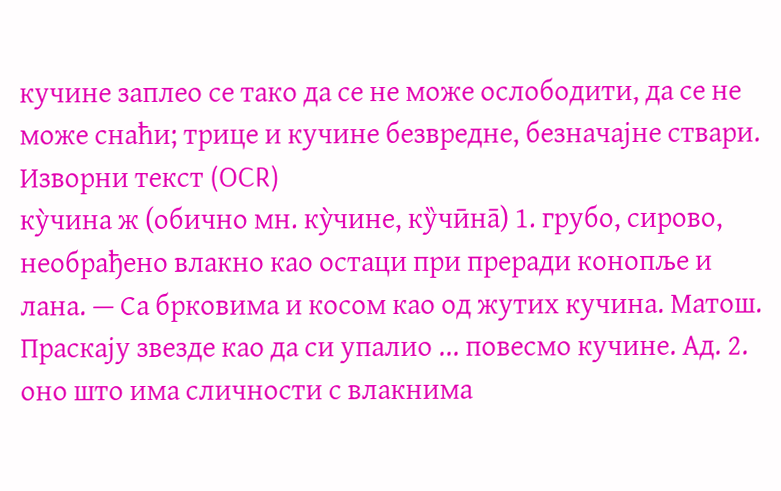кучине заплео се тако да се не може ослободити, да се не може снаћи; трице и кучине безвредне, безначајне ствари.
Изворни текст (OCR)
ку̀чина ж (обично мн. ку̀чине, ку̏чӣна̄) 1. грубо, сирово, необрађено влакно као остаци при преради конопље и лана. — Са брковима и косом као од жутих кучина. Матош. Праскају звезде као да си упалио ... повесмо кучине. Ад. 2. оно што има сличности с влакнима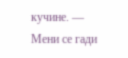кучине. — Мени се гади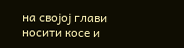на својој глави носити косе и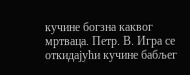кучине богзна каквог мртваца. Петр. В. Игра се откидајући кучине бабљег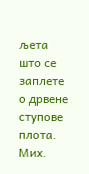љета што се заплете о дрвене ступове плота. Мих.